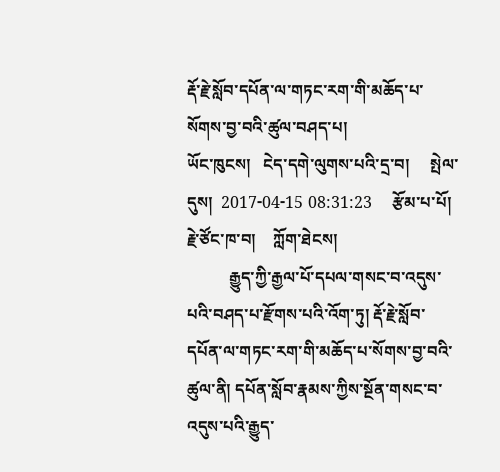རྡོ་རྗེ་སློབ་དཔོན་ལ་གཏང་རག་གི་མཆོད་པ་སོགས་བྱ་བའི་ཚུལ་བཤད་པ།
ཡོང་ཁུངས།   ངེད་དགེ་ལུགས་པའི་དྲ་བ།     སྤེལ་དུས།  2017-04-15 08:31:23     རྩོམ་པ་པོ།   རྗེ་ཙོང་ཁ་བ།    ཀློག་ཐེངས།
          རྒྱུད་ཀྱི་རྒྱལ་པོ་དཔལ་གསང་བ་འདུས་པའི་བཤད་པ་རྫོགས་པའི་འོག་ཏུ། རྡོ་རྗེ་སློབ་དཔོན་ལ་གཏང་རག་གི་མཆོད་པ་སོགས་བྱ་བའི་ཚུལ་ནི། དཔོན་སློབ་རྣམས་ཀྱིས་སྔོན་གསང་བ་འདུས་པའི་རྒྱུད་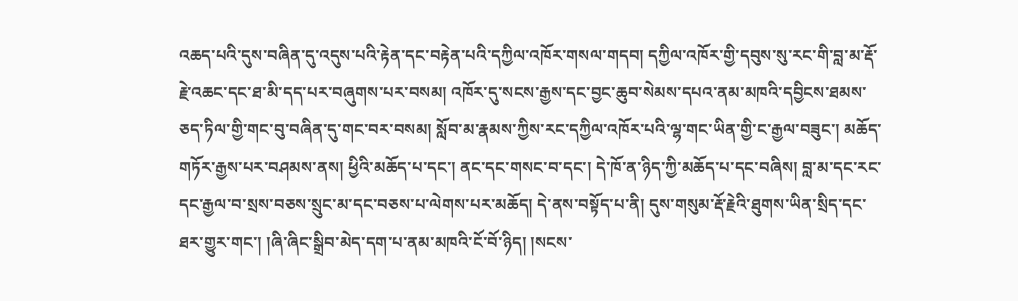འཆད་པའི་དུས་བཞིན་དུ་འདུས་པའི་རྟེན་དང་བརྟེན་པའི་དཀྱིལ་འཁོར་གསལ་གདབ། དཀྱིལ་འཁོར་གྱི་དབུས་སུ་རང་གི་བླ་མ་རྡོ་རྗེ་འཆང་དང་ཐ་མི་དད་པར་བཞུགས་པར་བསམ། འཁོར་དུ་སངས་རྒྱས་དང་བྱང་ཆུབ་སེམས་དཔའ་ནམ་མཁའི་དབྱིངས་ཐམས་ཅད་ཏིལ་གྱི་གང་བུ་བཞིན་དུ་གང་བར་བསམ། སློབ་མ་རྣམས་ཀྱིས་རང་དཀྱིལ་འཁོར་པའི་ལྷ་གང་ཡིན་གྱི་ང་རྒྱལ་བཟུང་། མཆོད་གཏོར་རྒྱས་པར་བཤམས་ནས། ཕྱིའི་མཆོད་པ་དང་། ནང་དང་གསང་བ་དང་། དེ་ཁོ་ན་ཉིད་ཀྱི་མཆོད་པ་དང་བཞིས། བླ་མ་དང་རང་དང་རྒྱལ་བ་སྲས་བཅས་སྲུང་མ་དང་བཅས་པ་ལེགས་པར་མཆོད། དེ་ནས་བསྟོད་པ་ནི། དུས་གསུམ་རྡོ་རྗེའི་ཐུགས་ཡིན་སྲིད་དང་ཐར་གྱུར་གང་། །ཞི་ཞིང་སྒྲིབ་མེད་དག་པ་ནམ་མཁའི་ངོ་བོ་ཉིད། །སངས་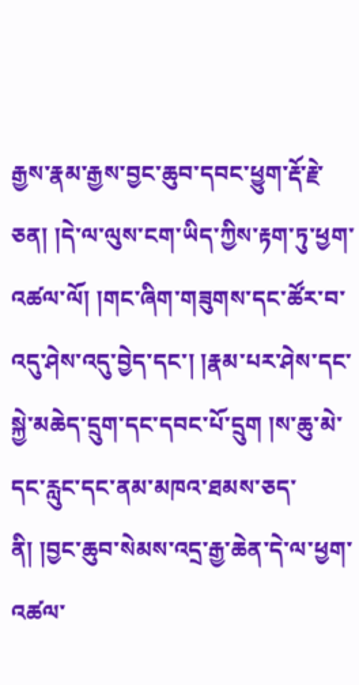རྒྱས་རྣམ་རྒྱས་བྱང་ཆུབ་དབང་ཕྱུག་རྡོ་རྗེ་ཅན། །དེ་ལ་ལུས་ངག་ཡིད་ཀྱིས་རྟག་ཏུ་ཕྱག་འཚལ་ལོ། །གང་ཞིག་གཟུགས་དང་ཚོར་བ་འདུ་ཤེས་འདུ་བྱེད་དང་། །རྣམ་པར་ཤེས་དང་སྐྱེ་མཆེད་དྲུག་དང་དབང་པོ་དྲུག །ས་ཆུ་མེ་དང་རླུང་དང་ནམ་མཁའ་ཐམས་ཅད་ནི། །བྱང་ཆུབ་སེམས་འདྲ་རྒྱ་ཆེན་དེ་ལ་ཕྱག་འཚལ་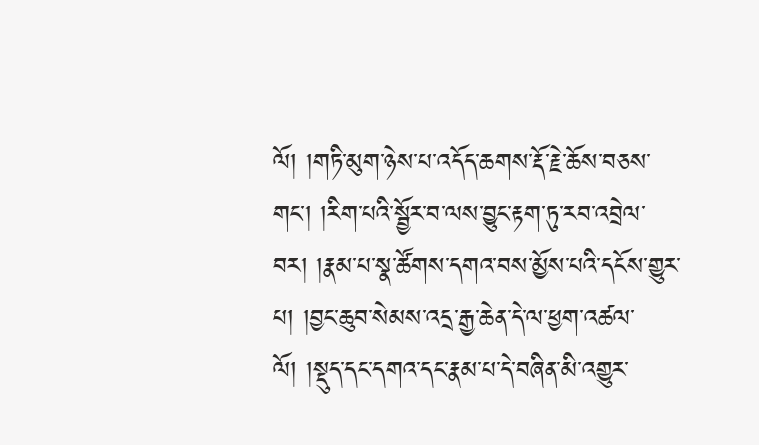ལོ། །གཏི་མུག་ཉེས་པ་འདོད་ཆགས་རྡོ་རྗེ་ཆོས་བཅས་གང་། །རིག་པའི་སྦྱོར་བ་ལས་བྱུང་རྟག་ཏུ་རབ་འབྲེལ་བར། །རྣམ་པ་སྣ་ཚོགས་དགའ་བས་མྱོས་པའི་དངོས་གྱུར་པ། །བྱང་ཆུབ་སེམས་འདྲ་རྒྱ་ཆེན་དེ་ལ་ཕྱག་འཚལ་ལོ། །སྡུད་དང་དགའ་དང་རྣམ་པ་དེ་བཞིན་མི་འགྱུར་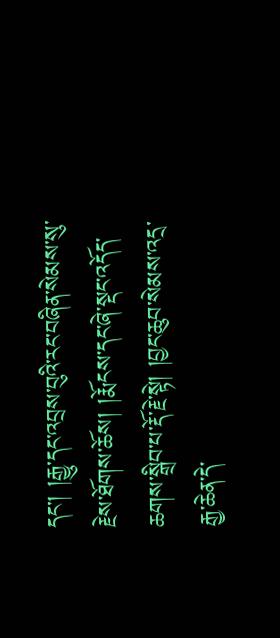དང་། །རྒྱུ་དང་འབྲས་བུའི་རང་བཞིན་སེམས་སུ་རྗེས་ཐོགས་ཆོས། །རྨོངས་དང་ཞེ་སྡང་འདོད་ཆགས་སྒྲིབ་པ་རྡོ་རྗེ་སྟེ། །བྱང་ཆུབ་སེམས་འདྲ་རྒྱ་ཆེན་དེ་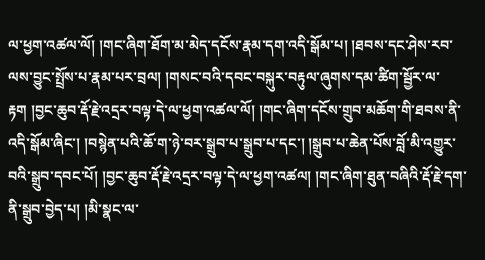ལ་ཕྱག་འཚལ་ལོ། །གང་ཞིག་ཐོག་མ་མེད་དངོས་རྣམ་དག་འདི་སྒོམ་པ། །ཐབས་དང་ཤེས་རབ་ལས་བྱུང་སྤྲོས་པ་རྣམ་པར་བྲལ། །གསང་བའི་དབང་བསྐུར་བརྟུལ་ཞུགས་དམ་ཚིག་སྦྱོར་ལ་རྟག །བྱང་ཆུབ་རྡོ་རྗེ་འདྲར་བལྟ་དེ་ལ་ཕྱག་འཚལ་ལོ། །གང་ཞིག་དངོས་གྲུབ་མཆོག་གི་ཐབས་ནི་འདི་སྒོམ་ཞིང་། །བསྙེན་པའི་ཆོ་ག་ཉེ་བར་སྒྲུབ་པ་སྒྲུབ་པ་དང་། །སྒྲུབ་པ་ཆེན་པོས་བློ་མི་འགྱུར་བའི་སྒྲུབ་དབང་པོ། །བྱང་ཆུབ་རྡོ་རྗེ་འདྲར་བལྟ་དེ་ལ་ཕྱག་འཚལ། །གང་ཞིག་ཐུན་བཞིའི་རྡོ་རྗེ་དག་ནི་སྒྲུབ་བྱེད་པ། །མི་སྣང་ལ་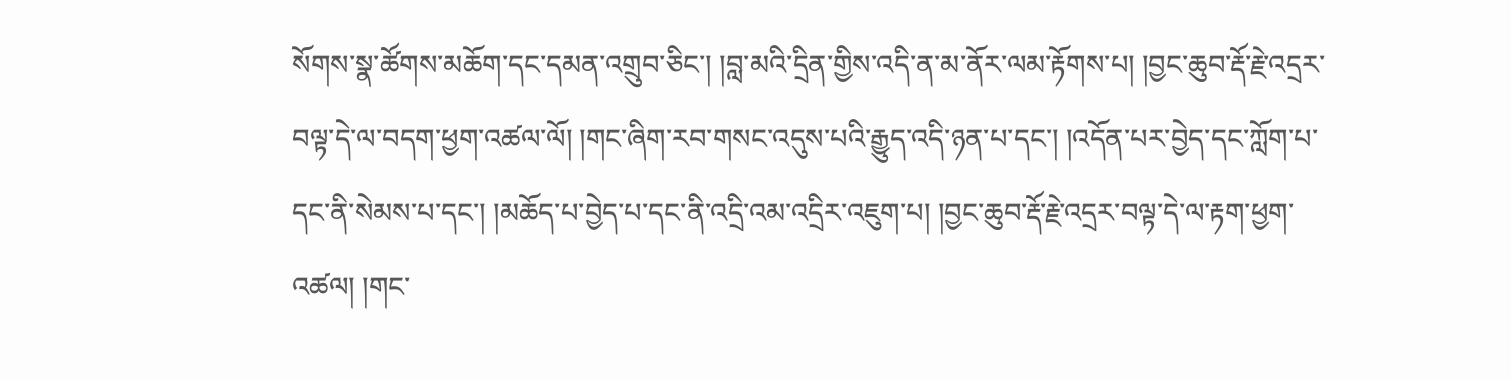སོགས་སྣ་ཚོགས་མཆོག་དང་དམན་འགྲུབ་ཅིང་། །བླ་མའི་དྲིན་གྱིས་འདི་ན་མ་ནོར་ལམ་རྟོགས་པ། །བྱང་ཆུབ་རྡོ་རྗེ་འདྲར་བལྟ་དེ་ལ་བདག་ཕྱག་འཚལ་ལོ། །གང་ཞིག་རབ་གསང་འདུས་པའི་རྒྱུད་འདི་ཉན་པ་དང་། །འདོན་པར་བྱེད་དང་ཀློག་པ་དང་ནི་སེམས་པ་དང་། །མཆོད་པ་བྱེད་པ་དང་ནི་འདྲི་འམ་འདྲིར་འཇུག་པ། །བྱང་ཆུབ་རྡོ་རྗེ་འདྲར་བལྟ་དེ་ལ་རྟག་ཕྱག་འཚལ། །གང་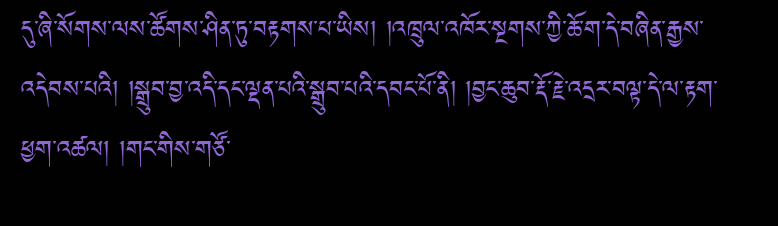དུ་ཞི་སོགས་ལས་ཚོགས་ཤིན་ཏུ་བརྟགས་པ་ཡིས། །འཁྲུལ་འཁོར་སྔགས་ཀྱི་ཆོ་ག་དེ་བཞིན་རྒྱས་འདེབས་པའི། །སྒྲུབ་བྱ་འདི་དང་ལྡན་པའི་སྒྲུབ་པའི་དབང་པོ་ནི། །བྱང་ཆུབ་རྡོ་རྗེ་འདྲར་བལྟ་དེ་ལ་རྟག་ཕྱག་འཚལ། །གང་གིས་གཙོ་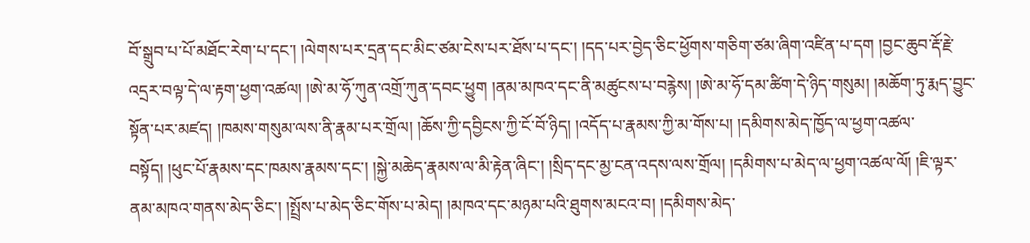བོ་སྒྲུབ་པ་པོ་མཐོང་རེག་པ་དང་། །ལེགས་པར་དྲན་དང་མིང་ཙམ་ངེས་པར་ཐོས་པ་དང་། །དད་པར་བྱེད་ཅིང་ཕྱོགས་གཅིག་ཙམ་ཞིག་འཛིན་པ་དག །བྱང་ཆུབ་རྡོ་རྗེ་འདྲར་བལྟ་དེ་ལ་རྟག་ཕྱག་འཚལ། །ཨེ་མ་ཧོ་ཀུན་འགྲོ་ཀུན་དབང་ཕྱུག །ནམ་མཁའ་དང་ནི་མཚུངས་པ་བརྙེས། །ཨེ་མ་ཧོ་དམ་ཚིག་དེ་ཉིད་གསུམ། །མཆོག་ཏུ་རྨད་བྱུང་སྟོན་པར་མཛད། །ཁམས་གསུམ་ལས་ནི་རྣམ་པར་གྲོལ། །ཆོས་ཀྱི་དབྱིངས་ཀྱི་ངོ་བོ་ཉིད། །འདོད་པ་རྣམས་ཀྱི་མ་གོས་པ། །དམིགས་མེད་ཁྱོད་ལ་ཕྱག་འཚལ་བསྟོད། །ཕུང་པོ་རྣམས་དང་ཁམས་རྣམས་དང་། །སྐྱེ་མཆེད་རྣམས་ལ་མི་རྟེན་ཞིང་། །སྲིད་དང་མྱ་ངན་འདས་ལས་གྲོལ། །དམིགས་པ་མེད་ལ་ཕྱག་འཚལ་ལོ། །ཇི་ལྟར་ནམ་མཁའ་གནས་མེད་ཅིང་། །སྤྲོས་པ་མེད་ཅིང་གོས་པ་མེད། །མཁའ་དང་མཉམ་པའི་ཐུགས་མངའ་བ། །དམིགས་མེད་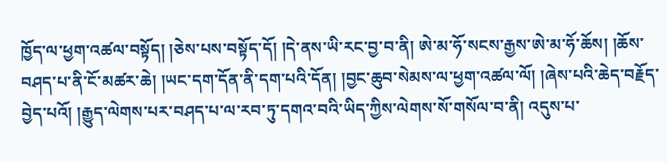ཁྱོད་ལ་ཕྱག་འཚལ་བསྟོད། །ཅེས་པས་བསྟོད་དོ། །དེ་ནས་ཡི་རང་བྱ་བ་ནི། ཨེ་མ་ཧོ་སངས་རྒྱས་ཨེ་མ་ཧོ་ཆོས། །ཆོས་བཤད་པ་ནི་ངོ་མཚར་ཆེ། །ཡང་དག་དོན་ནི་དག་པའི་དོན། །བྱང་ཆུབ་སེམས་ལ་ཕྱག་འཚལ་ལོ། །ཞེས་པའི་ཆེད་བརྗོད་བྱེད་པའོ། །རྒྱུད་ལེགས་པར་བཤད་པ་ལ་རབ་ཏུ་དགའ་བའི་ཡིད་ཀྱིས་ལེགས་སོ་གསོལ་བ་ནི། འདུས་པ་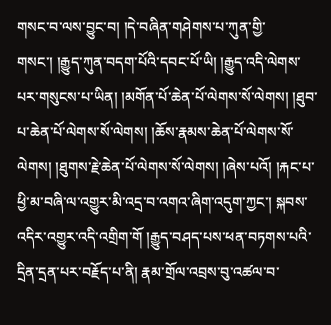གསང་བ་ལས་བྱུང་བ། །དེ་བཞིན་གཤེགས་པ་ཀུན་གྱི་གསང་། །རྒྱུད་ཀུན་བདག་པོའི་དབང་པོ་ཡི། །རྒྱུད་འདི་ལེགས་པར་གསུངས་པ་ཡིན། །མགོན་པོ་ཆེན་པོ་ལེགས་སོ་ལེགས། །ཐུབ་པ་ཆེན་པོ་ལེགས་སོ་ལེགས། །ཆོས་རྣམས་ཆེན་པོ་ལེགས་སོ་ལེགས། །ཐུགས་རྗེ་ཆེན་པོ་ལེགས་སོ་ལེགས། །ཞེས་པའོ། །རྐང་པ་ཕྱི་མ་བཞི་ལ་འགྱུར་མི་འདྲ་བ་འགའ་ཞིག་འདུག་ཀྱང་། སྐབས་འདིར་འགྱུར་འདི་འགྲིག་གོ །རྒྱུད་བཤད་པས་ཕན་བཏགས་པའི་དྲིན་དྲན་པར་བརྗོད་པ་ནི། རྣམ་གྲོལ་འབྲས་བུ་འཚལ་བ་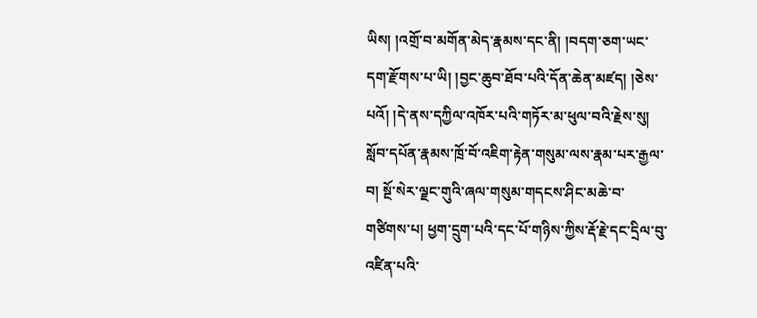ཡིས། །འགྲོ་བ་མགོན་མེད་རྣམས་དང་ནི། །བདག་ཅག་ཡང་དག་རྫོགས་པ་ཡི། །བྱང་ཆུབ་ཐོབ་པའི་དོན་ཆེན་མཛད། །ཅེས་པའོ། །དེ་ནས་དཀྱིལ་འཁོར་པའི་གཏོར་མ་ཕུལ་བའི་རྗེས་སུ། སློབ་དཔོན་རྣམས་ཁྲོ་བོ་འཇིག་རྟེན་གསུམ་ལས་རྣམ་པར་རྒྱལ་བ། སྔོ་སེར་ལྗང་གུའི་ཞལ་གསུམ་གདངས་ཤིང་མཆེ་བ་གཙིགས་པ། ཕྱག་དྲུག་པའི་དང་པོ་གཉིས་ཀྱིས་རྡོ་རྗེ་དང་དྲིལ་བུ་འཛིན་པའི་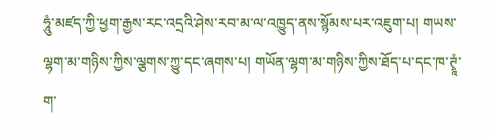ཧཱུཾ་མཛད་ཀྱི་ཕྱག་རྒྱས་རང་འདྲའི་ཤེས་རབ་མ་ལ་འཁྱུད་ནས་སྙོམས་པར་འཇུག་པ། གཡས་ལྷག་མ་གཉིས་ཀྱིས་ལྕགས་ཀྱུ་དང་ཞགས་པ། གཡོན་ལྷག་མ་གཉིས་ཀྱིས་ཐོད་པ་དང་ཁ་ཊྭཱཾ་ག་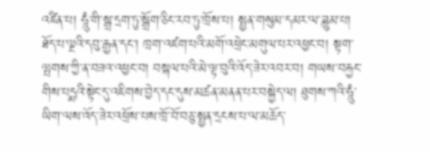འཛིན་པ། ཧཱུཾ་གི་སྒྲ་དྲག་ཏུ་སྒྲོག་ཅིང་རབ་ཏུ་ཁྲོས་པ། སྤྱན་གསུམ་དམར་ལ་ཟླུམ་པ། ཐོད་པ་ལྔའི་དབུ་རྒྱན་དང་། ཁྲག་འཛག་པའི་མགོ་འཕྲེང་མགུལ་པར་འཕྱང་བ། སྟག་ལྤགས་ཀྱི་ན་བཟའ་འཕྱང་བ། བསྐལ་པའི་མེ་ལྟ་བུའི་འོད་ཟེར་འབར་བ། གཡས་བརྐྱང་གིས་པདྨའི་སྟེང་དུ་འཇིགས་བྱེད་དང་དུས་མཚན་མནན་པར་བསྐྱེད་ལ། ཐུགས་ཀའི་ཧཱུཾ་ཡིག་ལས་འོད་ཟེར་འཕྲོས་པས་ཁྲོ་བོ་བཅུ་སྤྱན་དྲངས་པ་ལ་མཆོད་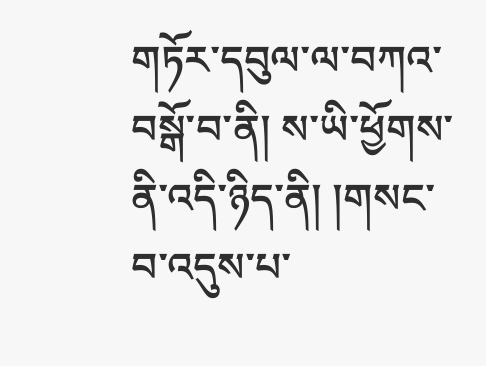གཏོར་དབུལ་ལ་བཀའ་བསྒོ་བ་ནི། ས་ཡི་ཕྱོགས་ནི་འདི་ཉིད་ནི། །གསང་བ་འདུས་པ་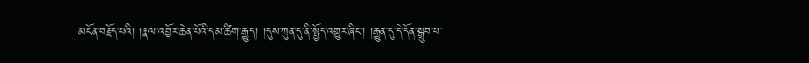མངོན་བརྗོད་པའི། །རྣལ་འབྱོར་ཆེན་པོའི་དམ་ཚིག་རྒྱུད། །དུས་ཀུན་དུ་ནི་སྤྱོད་འགྱུར་ཞིང་། །རྒྱུན་དུ་དེ་དོན་སྒྲུབ་པ་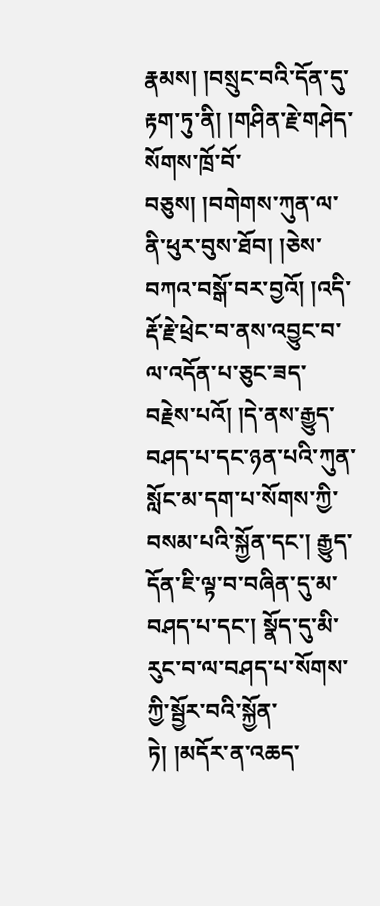རྣམས། །བསྲུང་བའི་དོན་དུ་རྟག་ཏུ་ནི། །གཤིན་རྗེ་གཤེད་སོགས་ཁྲོ་བོ་བཅུས། །བགེགས་ཀུན་ལ་ནི་ཕུར་བུས་ཐོབ། །ཅེས་བཀའ་བསྒོ་བར་བྱའོ། །འདི་རྡོ་རྗེ་ཕྲེང་བ་ནས་འབྱུང་བ་ལ་འདོན་པ་ཅུང་ཟད་བརྗེས་པའོ། །དེ་ནས་རྒྱུད་བཤད་པ་དང་ཉན་པའི་ཀུན་སློང་མ་དག་པ་སོགས་ཀྱི་བསམ་པའི་སྐྱོན་དང་། རྒྱུད་དོན་ཇི་ལྟ་བ་བཞིན་དུ་མ་བཤད་པ་དང་། སྣོད་དུ་མི་རུང་བ་ལ་བཤད་པ་སོགས་ཀྱི་སྦྱོར་བའི་སྐྱོན་ཏེ། །མདོར་ན་འཆད་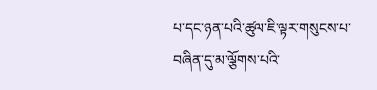པ་དང་ཉན་པའི་ཚུལ་ཇི་ལྟར་གསུངས་པ་བཞིན་དུ་མ་ལྕོགས་པའི་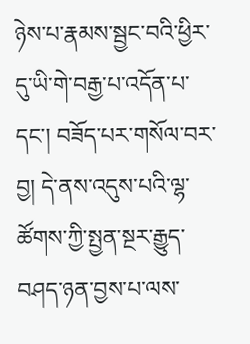ཉེས་པ་རྣམས་སྦྱང་བའི་ཕྱིར་དུ་ཡི་གེ་བརྒྱ་པ་འདོན་པ་དང་། བཟོད་པར་གསོལ་བར་བྱ། དེ་ནས་འདུས་པའི་ལྷ་ཚོགས་ཀྱི་སྤྱན་སྔར་རྒྱུད་བཤད་ཉན་བྱས་པ་ལས་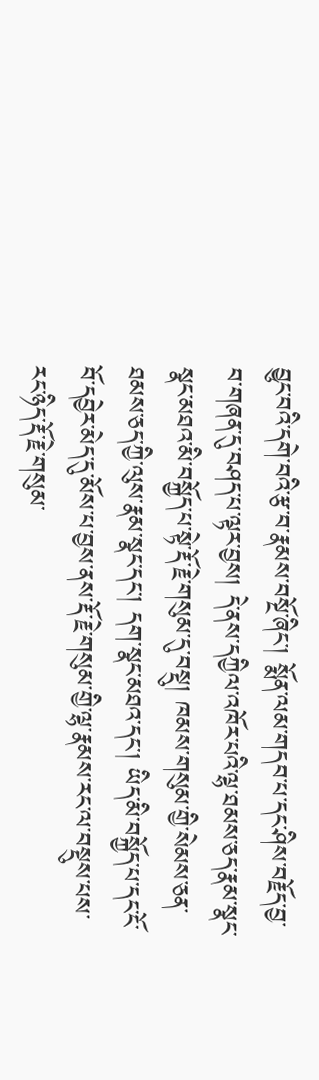བྱུང་བའི་དགེ་བའི་རྩ་བ་རྣམས་བསྔོ་ཞིང་། སྨོན་ལམ་གདབ་པ་དང་ཤིས་བརྗོད་བྱ་བ་གཞན་དུ་བཤད་པ་ལྟར་བྱས། དེ་ནས་དཀྱིལ་འཁོར་པའི་ལྷ་ཐམས་ཅད་རྣམ་སྣང་སྣང་མཐའ་མི་བསྐྱོད་པ་སྟེ་རྡོ་རྗེ་གསུམ་དུ་བསྡུ། ཁམས་གསུམ་གྱི་སེམས་ཅན་ཐམས་ཅད་ཀྱི་ལུས་རྣམ་སྣང་དང་། དག་སྣང་མཐའ་དང་། ཡིད་མི་བསྐྱོད་པ་དང་ངོ་བོ་དབྱེར་མེད་དུ་མོས་པ་བྱས་ནས་རྡོ་རྗེ་གསུམ་གྱི་ལྷ་རྣམས་རང་ལ་བསྡུས་པས་རང་ཉིད་རྡོ་རྗེ་གསུམ་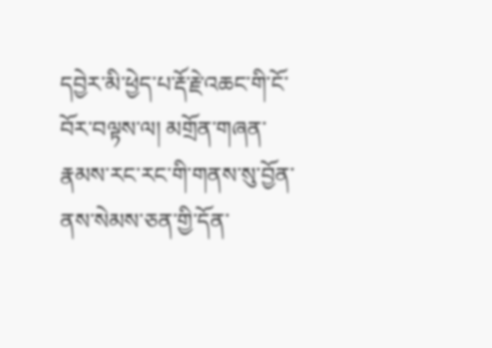དབྱེར་མི་ཕྱེད་པ་རྡོ་རྗེ་འཆང་གི་ངོ་བོར་བལྟས་ལ། མགྲོན་གཞན་རྣམས་རང་རང་གི་གནས་སུ་བྱོན་ནས་སེམས་ཅན་གྱི་དོན་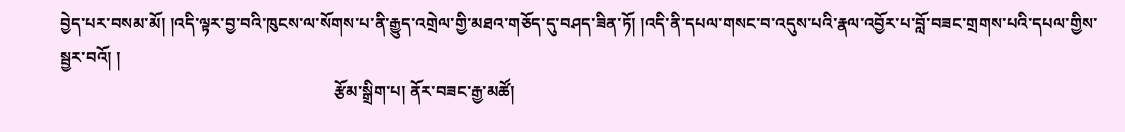བྱེད་པར་བསམ་མོ། །འདི་ལྟར་བྱ་བའི་ཁུངས་ལ་སོགས་པ་ནི་རྒྱུད་འགྲེལ་གྱི་མཐའ་གཅོད་དུ་བཤད་ཟིན་ཏོ། །འདི་ནི་དཔལ་གསང་བ་འདུས་པའི་རྣལ་འབྱོར་པ་བློ་བཟང་གྲགས་པའི་དཔལ་གྱིས་སྦྱར་བའོ། །
                                                                  རྩོམ་སྒྲིག་པ། ནོར་བཟང་རྒྱ་མཚོ།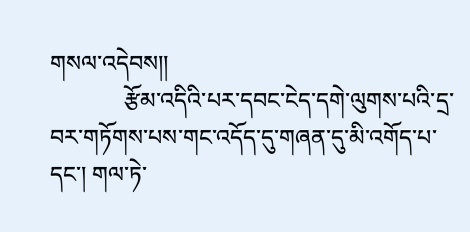གསལ་འདེབས།།
             རྩོམ་འདིའི་པར་དབང་ངེད་དགེ་ལུགས་པའི་དྲ་བར་གཏོགས་པས་གང་འདོད་དུ་གཞན་དུ་མི་འགོད་པ་དང་། གལ་ཏེ་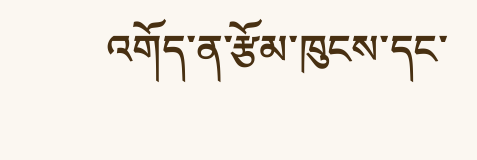འགོད་ན་རྩོམ་ཁུངས་དང་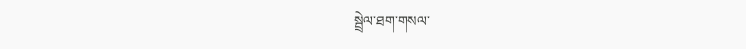སྦྲེལ་ཐག་གསལ་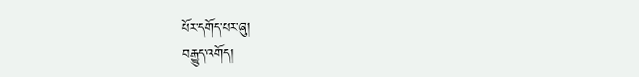པོར་དགོད་པར་ཞུ།
བརྒྱུད་འགོད།